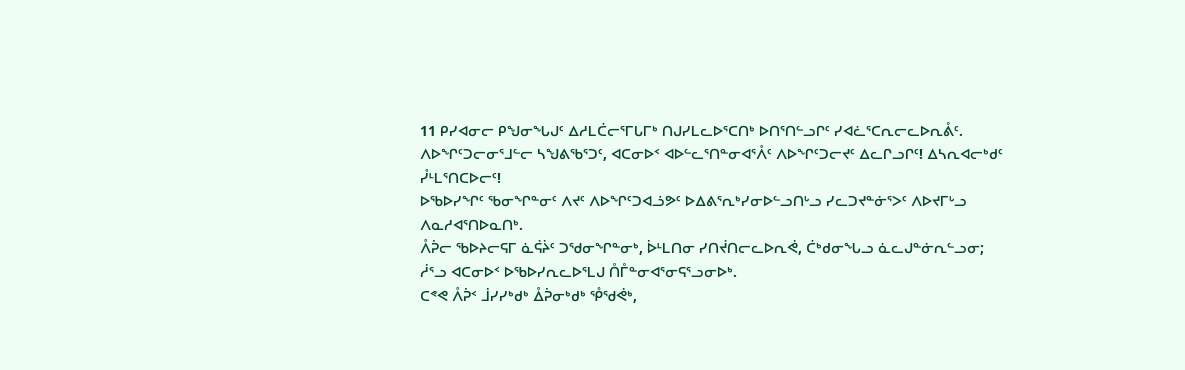11 ᑭᓯᐊᓂᓕ ᑭᖑᓂᖓᒍᑦ ᐃᓱᒪᑖᓕᕐᒥᒐᒥᒃ ᑎᒍᓯᒪᓚᐅᕐᑕᑎᒃ ᐅᑎᕐᑎᓪᓗᒋᑦ ᓯᐊᓛᕐᑕᕆᓕᓚᐅᕆᕔᑦ.
ᐱᐅᖏᑦᑐᓕᓂᕐᒧᓪᓕ ᓴᖑᕕᖃᕐᑐᑦ, ᐊᑕᓂᐅᑉ ᐊᐅᓪᓚᕐᑎᓐᓂᐊᕐᐰᑦ ᐱᐅᖏᑦᑐᓕᔪᑦ ᐃᓚᒋᓗᒋᑦ! ᐃᓴᕆᐊᓕᒃᑯᑦ ᓮᒻᒪᕐᑎᑕᐅᓕᑦ!
ᐅᖃᐅᓯᖏᑦ ᖃᓂᖏᓐᓂᑦ ᐱᔪᑦ ᐱᐅᖏᑦᑐᐊᓘᕗᑦ ᐅᐃᕕᕐᕆᒃᓯᓂᐅᓪᓗᑎᒡᓗ ᓯᓚᑐᔪᓐᓃᕐᐳᑦ ᐱᐅᔪᒥᒡᓗ ᐱᓇᓱᐊᕐᑎᐅᓇᑎᒃ.
ᐰᕉᓕ ᖃᐅᔨᓕᕋᒥ ᓈᕌᔩᑦ ᑐᖁᓂᖏᓐᓂᒃ, ᐆᒻᒪᑎᓂ ᓯᑎᔫᑎᓕᓚᐅᕆᕚ, ᑖᒃᑯᓂᖓᓗ ᓈᓚᒍᓐᓃᕆᓪᓗᓂ; ᓲᕐᓗ ᐊᑕᓂᐅᑉ ᐅᖃᐅᓯᕆᓚᐅᕐᒪᒍ ᑍᒤᓐᓂᐊᕐᓂᕋᕐᓗᓂᐅᒃ.
ᑕᕝᕙ ᐰᕉᑉ ᒨᓯᓯᒃᑯᒃ ᐂᕉᓂᒃᑯᒃ ᕾᖁᕚᒃ,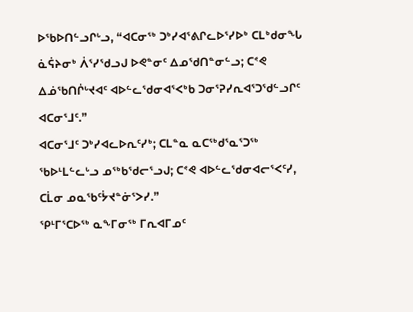ᐅᖃᐅᑎᓪᓗᒋᒡᓗ, “ᐊᑕᓂᖅ ᑐᒃᓯᐊᕐᕕᒋᓚᐅᕐᓯᐅᒃ ᑕᒪᒃᑯᓂᖓ ᓈᕌᔨᓂᒃ ᐲᕐᓯᖁᓗᒍ ᐅᕙᓐᓂᑦ ᐃᓄᖁᑎᓐᓂᓪᓗ; ᑕᕝᕙ ᐃᓅᖃᑎᒌᒡᔪᐊᑦ ᐊᐅᓪᓚᖁᓂᐊᕐᐸᒃᑲ ᑐᓂᕐᕈᓯᕆᐊᕐᑐᖁᓪᓗᒋᑦ ᐊᑕᓂᕐᒧᑦ.”
ᐊᑕᓂᕐᒧᑦ ᑐᒃᓯᐊᓚᐅᕆᑦᓯᒃ; ᑕᒪᓐᓇ ᓇᑕᖅᑯᕐᓇᕐᑐᖅ ᖃᐅᒻᒪᓪᓚᒡᓗ ᓄᖅᑲᖁᓕᕐᓗᒍ; ᑕᕝᕙ ᐊᐅᓪᓚᖁᓂᐊᓕᕐᐸᑦᓯ, ᑕᒫᓂ ᓄᓇᖃᑦᔮᔪᓐᓃᕐᐳᓯ.”
ᕿᒻᒥᕐᑕᐅᖅ ᓇᖕᒥᓂᖅ ᒥᕆᐊᒥᓄᑦ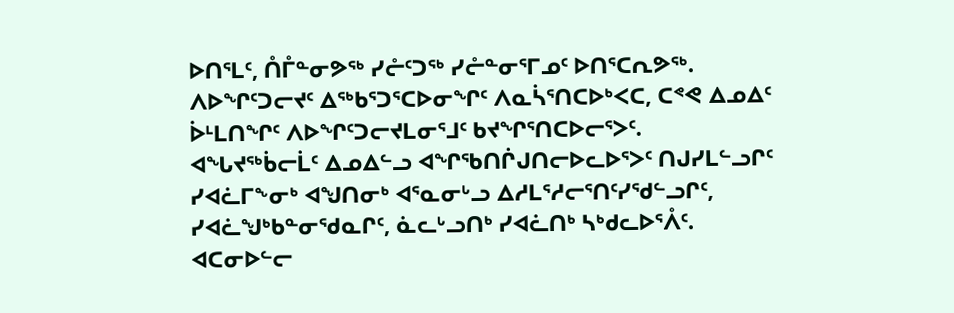ᐅᑎᕐᒪᑦ, ᑍᒤᓐᓂᕗᖅ ᓯᓔᑦᑐᖅ ᓯᓔᓐᓂᕐᒥᓄᑦ ᐅᑎᕐᑕᕆᕗᖅ.
ᐱᐅᖏᑦᑐᓕᔪᑦ ᐃᖅᑲᕐᑐᕐᑕᐅᓂᖏᑦ ᐱᓇᓵᕐᑎᑕᐅᒃᐸᑕ, ᑕᕝᕙ ᐃᓄᐃᑦ ᐆᒻᒪᑎᖏᑦ ᐱᐅᖏᑦᑐᓕᔪᒪᓂᕐᒧᑦ ᑲᔪᖏᕐᑎᑕᐅᓕᕐᐳᑦ.
ᐊᖓᔪᖅᑳᓕᒫᑦ ᐃᓄᐃᓪᓗ ᐊᖏᖃᑎᒌᒍᑎᓕᐅᓚᐅᕐᐳᑦ ᑎᒍᓯᒪᓪᓗᒋᑦ ᓯᐊᓛᒥᖕᓂᒃ ᐊᖑᑎᓂᒃ ᐊᕐᓇᓂᒡᓗ ᐃᓱᒪᕐᓱᓕᕐᑎᑦᓯᖁᓪᓗᒋᑦ, ᓯᐊᓛᖑᒃᑲᓐᓂᖁᓇᒋᑦ, ᓈᓚᒡᓗᑎᒃ ᓯᐊᓛᑎᒃ ᓴᒃᑯᓚᐅᕐᐰᑦ.
ᐊᑕᓂᐅᓪᓕ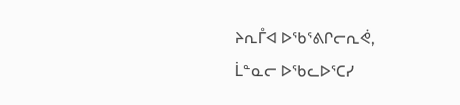ᔨᕆᒤᐊ ᐅᖃᕐᕕᒋᓕᕆᕚ,
ᒫᓐᓇᓕ ᐅᖃᓚᐅᕐᑕᓯ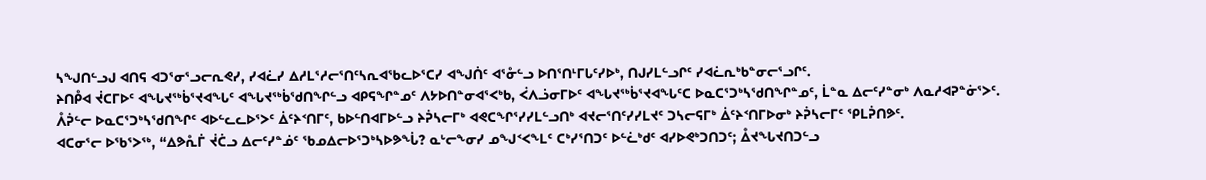ᓴᖑᑎᓪᓗᒍ ᐊᑎᕋ ᐊᑐᕐᓂᕐᓗᓕᕆᕙᓯ, ᓯᐊᓛᓯ ᐃᓱᒪᕐᓱᓕᕐᑎᑦᓴᕆᐊᖃᓚᐅᕐᑕᓯ ᐊᖑᑏᑦ ᐊᕐᓁᓪᓗ ᐅᑎᕐᑎᒻᒥᒐᑦᓯᐅᒃ, ᑎᒍᓯᒪᓪᓗᒋᑦ ᓯᐊᓛᕆᒃᑲᓐᓂᓕᕐᓗᒋᑦ.
ᔨᑎᑬᐊ ᔫᑕᒥᐅᑦ ᐊᖓᔪᖅᑳᕐᔪᐊᖓᑦ ᐊᖓᔪᖅᑳᖁᑎᖏᓪᓗ ᐊᑭᕋᖏᓐᓄᑦ ᐱᔭᐅᑎᓐᓂᐊᕐᐸᒃᑲ, ᐹᐱᓘᓂᒥᐅᑦ ᐊᖓᔪᖅᑳᕐᔪᐊᖓᑦᑕ ᐅᓇᑕᕐᑐᒃᓴᖁᑎᖏᓐᓄᑦ, ᒫᓐᓇ ᐃᓕᑦᓯᓐᓂᒃ ᐱᓇᓱᐊᕈᓐᓃᕐᐳᑦ.
ᐰᕉᓪᓕ ᐅᓇᑕᕐᑐᒃᓴᖁᑎᖏᑦ ᐊᐅᓪᓚᓚᐅᕐᐳᑦ ᐄᑦᔨᑉᑎᒥᑦ, ᑲᐅᓪᑎᐊᒥᐅᓪᓗ ᔨᕉᓴᓕᒥᒃ ᐊᕙᑕᖏᕐᓯᓯᒪᓪᓗᑎᒃ ᐊᔪᓕᕐᑎᑦᓯᓯᒪᔪᑦ ᑐᓴᓕᕋᒥᒃ ᐄᑦᔨᑉᑎᒥᐅᓂᒃ ᔨᕉᓴᓕᒥᑦ ᕿᒪᕉᑎᕗᑦ.
ᐊᑕᓂᕐᓕ ᐅᖃᕐᐳᖅ, “ᐃᕗᕅᒦ ᔫᑖᓗ ᐃᓕᑦᓯᓐᓅᑦ ᖃᓄᐃᓕᐅᕐᑐᒃᓴᐅᕗᖔ? ᓇᒡᓕᖕᓂᓯ ᓄᖑᑉᐸᖕᒪᑦ ᑕᒃᓯᕐᑎᑐᑦ ᐅᓪᓛᒃᑯᑦ ᐊᓯᐅᕙᒃᑐᑎᑐᑦ; ᐂᔪᖓᔪᑎᑐᓪᓗ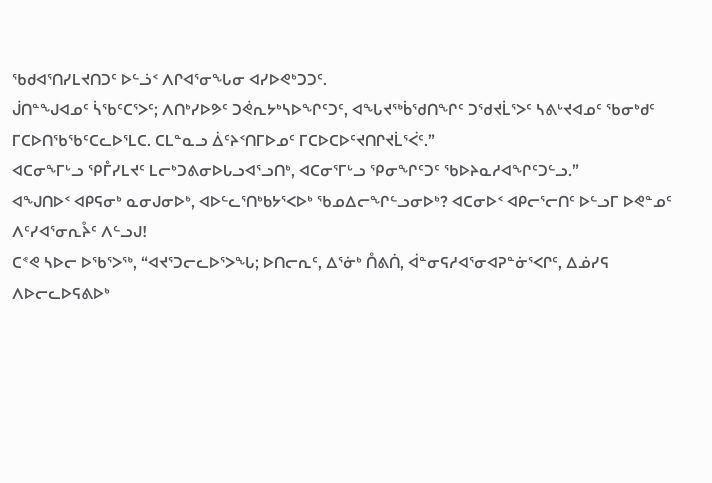ᖃᑯᐊᕐᑎᓯᒪᔪᑎᑐᑦ ᐅᓪᓘᑉ ᐱᒋᐊᕐᓂᖓᓂ ᐊᓯᐅᕙᒃᑐᑐᑦ.
ᒎᑎᓐᖑᐊᓄᑦ ᓵᖃᑦᑕᕐᐳᑦ; ᐱᑎᒃᓯᐅᕗᑦ ᑐᕚᕆᔭᒃᓴᐅᖏᑦᑐᑦ, ᐊᖓᔪᖅᑳᖁᑎᖏᑦ ᑐᖁᔪᒫᕐᐳᑦ ᓴᕕᒡᔪᐊᓄᑦ ᖃᓂᒃᑯᑦ ᒥᑕᐅᑎᖃᖃᑦᑕᓚᐅᕐᒪᑕ. ᑕᒪᓐᓇᓗ ᐄᑦᔨᑉᑎᒥᐅᓄᑦ ᒥᑕᐅᑕᐅᑦᔪᑎᒋᔪᒫᕐᐹᑦ.”
ᐊᑕᓂᖕᒥᒡᓗ ᕿᒤᓯᒪᔪᑦ ᒪᓕᒃᑐᕕᓂᐅᒐᓗᐊᕐᓗᑎᒃ, ᐊᑕᓂᕐᒥᒡᓗ ᕿᓂᖏᑦᑐᑦ ᖃᐅᔨᓇᓱᐊᖏᑦᑐᓪᓗ.”
ᐊᖑᑎᐅᑉ ᐊᑭᕋᓂᒃ ᓇᓂᒍᓂᐅᒃ, ᐊᐅᓪᓚᕐᑎᒃᑲᔭᕐᐸᐅᒃ ᖃᓄᐃᓕᖏᓪᓗᓂᐅᒃ? ᐊᑕᓂᐅᑉ ᐊᑭᓕᕐᓕᑎᑦ ᐅᓪᓗᒥ ᐅᕙᓐᓄᑦ ᐱᑦᓯᐊᕐᓂᕆᔧᑦ ᐱᓪᓗᒍ!
ᑕᕝᕙ ᓴᐅᓕ ᐅᖃᕐᐳᖅ, “ᐊᔪᕐᑐᓕᓚᐅᕐᐳᖓ; ᐅᑎᓕᕆᑦ, ᐃᕐᓃᒃ ᑍᕕᑏ, ᐋᓐᓂᕋᓱᐊᕐᓂᐊᕈᓐᓃᕐᐸᒋᑦ, ᐃᓅᓯᕋ ᐱᐅᓕᓚᐅᕋᕕᐅᒃ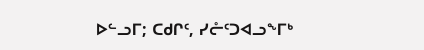ᐅᓪᓗᒥ; ᑕᑯᒋᑦ, ᓯᓔᑦᑐᐊᓗᖕᒥᒃ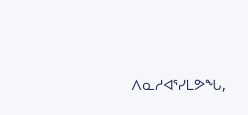ᐱᓇᓱᐊᕐᓯᒪᕗᖓ,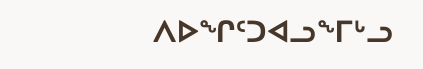ᐱᐅᖏᑦᑐᐊᓗᖕᒥᒡᓗ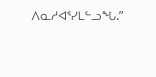ᐱᓇᓱᐊᕐᓯᒪᓪᓗᖓ.”